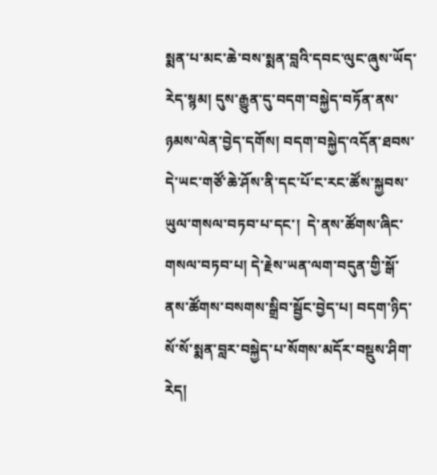སྨན་པ་མང་ཆེ་བས་སྨན་བླའི་དབང་ལུང་ཞུས་ཡོད་རེད་སྙམ། དུས་རྒྱུན་དུ་བདག་བསྐྱེད་བཏོན་ནས་ཉམས་ལེན་བྱེད་དགོས། བདག་བསྐྱེད་འདོན་ཐབས་དེ་ཡང་གཙོ་ཆེ་ཤོས་ནི་དང་པོ་ང་རང་ཚོས་སྐྱབས་ཡུལ་གསལ་བཏབ་པ་དང་།  དེ་ནས་ཚོགས་ཞིང་གསལ་བཏབ་པ། དེ་རྗེས་ཡན་ལག་བདུན་གྱི་སྒོ་ནས་ཚོགས་བསགས་སྒྲིབ་སྦྱོང་བྱེད་པ། བདག་ཉིད་སོ་སོ་སྨན་བླར་བསྐྱེད་པ་སོགས་མདོར་བསྡུས་ཤིག་རེད།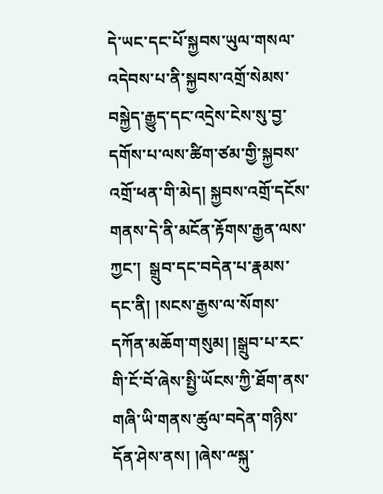དེ་ཡང་དང་པོ་སྐྱབས་ཡུལ་གསལ་འདེབས་པ་ནི་སྐྱབས་འགྲོ་སེམས་བསྐྱེད་རྒྱུད་དང་འདྲེས་ངེས་སུ་བྱ་དགོས་པ་ལས་ཚིག་ཙམ་གྱི་སྐྱབས་འགྲོ་ཕན་གི་མེད། སྐྱབས་འགྲོ་དངོས་གནས་དེ་ནི་མངོན་རྟོགས་རྒྱན་ལས་ཀྱང་།  སྒྲུབ་དང་བདེན་པ་རྣམས་དང་ནི། །སངས་རྒྱས་ལ་སོགས་དཀོན་མཆོག་གསུམ། །སྒྲུབ་པ་རང་གི་ངོ་བོ་ཞེས་སྤྱི་ཡོངས་ཀྱི་ཐོག་ནས་གཞི་ཡི་གནས་ཚུལ་བདེན་གཉིས་དོན་ཤེས་ནས། །ཞེས་ྋསྐུ་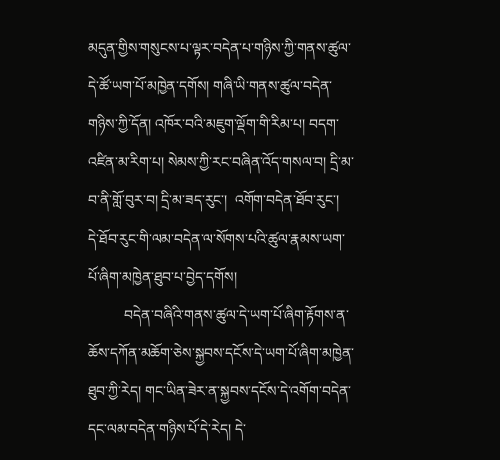མདུན་གྱིས་གསུངས་པ་ལྟར་བདེན་པ་གཉིས་ཀྱི་གནས་ཚུལ་དེ་ཚོ་ཡག་པོ་མཁྱེན་དགོས། གཞི་ཡི་གནས་ཚུལ་བདེན་གཉིས་ཀྱི་དོན། འཁོར་བའི་མཇུག་ལྡོག་གི་རིམ་པ། བདག་འཛིན་མ་རིག་པ། སེམས་ཀྱི་རང་བཞིན་འོད་གསལ་བ། དྲི་མ་བ་ནི་གློ་བུར་བ། དྲི་མ་ཟད་རུང་།  འགོག་བདེན་ཐོབ་རུང་།  དེ་ཐོབ་རུང་གི་ལམ་བདེན་ལ་སོགས་པའི་ཚུལ་རྣམས་ཡག་པོ་ཞིག་མཁྱེན་ཐུབ་པ་བྱེད་དགོས།
          བདེན་བཞིའི་གནས་ཚུལ་དེ་ཡག་པོ་ཞིག་རྟོགས་ན་ཆོས་དཀོན་མཆོག་ཅེས་སྐྱབས་དངོས་དེ་ཡག་པོ་ཞིག་མཁྱེན་ཐུབ་ཀྱི་རེད། གང་ཡིན་ཟེར་ན་སྐྱབས་དངོས་དེ་འགོག་བདེན་དང་ལམ་བདེན་གཉིས་པོ་དེ་རེད། དེ་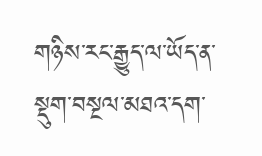གཉིས་རང་རྒྱུད་ལ་ཡོད་ན་སྡུག་བསྔལ་མཐའ་དག་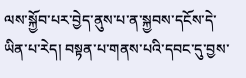ལས་སྐྱོབ་པར་བྱེད་ནུས་པ་ན་སྐྱབས་དངོས་དེ་ཡིན་པ་རེད། བསྟན་པ་གནས་པའི་དབང་དུ་བྱས་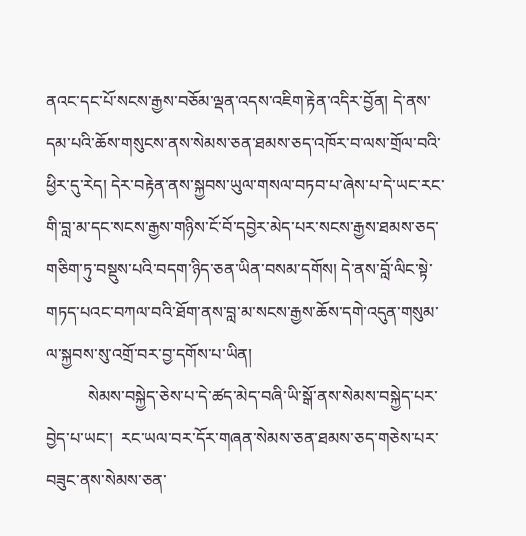ནའང་དང་པོ་སངས་རྒྱས་བཅོམ་ལྡན་འདས་འཇིག་རྟེན་འདིར་བྱོན། དེ་ནས་དམ་པའི་ཆོས་གསུངས་ནས་སེམས་ཅན་ཐམས་ཅད་འཁོར་བ་ལས་གྲོལ་བའི་ཕྱིར་དུ་རེད། དེར་བརྟེན་ནས་སྐྱབས་ཡུལ་གསལ་བཏབ་པ་ཞེས་པ་དེ་ཡང་རང་གི་བླ་མ་དང་སངས་རྒྱས་གཉིས་ངོ་བོ་དབྱེར་མེད་པར་སངས་རྒྱས་ཐམས་ཅད་གཅིག་ཏུ་བསྡུས་པའི་བདག་ཉིད་ཅན་ཡིན་བསམ་དགོས། དེ་ནས་བློ་ལིང་སྟེ་གཏད་པའང་བཀལ་བའི་ཐོག་ནས་བླ་མ་སངས་རྒྱས་ཆོས་དགེ་འདུན་གསུམ་ལ་སྐྱབས་སུ་འགྲོ་བར་བྱ་དགོས་པ་ཡིན།
          སེམས་བསྐྱེད་ཅེས་པ་དེ་ཚད་མེད་བཞི་ཡི་སྒོ་ནས་སེམས་བསྐྱེད་པར་བྱེད་པ་ཡང་།  རང་ཡལ་བར་དོར་གཞན་སེམས་ཅན་ཐམས་ཅད་གཅེས་པར་བཟུང་ནས་སེམས་ཅན་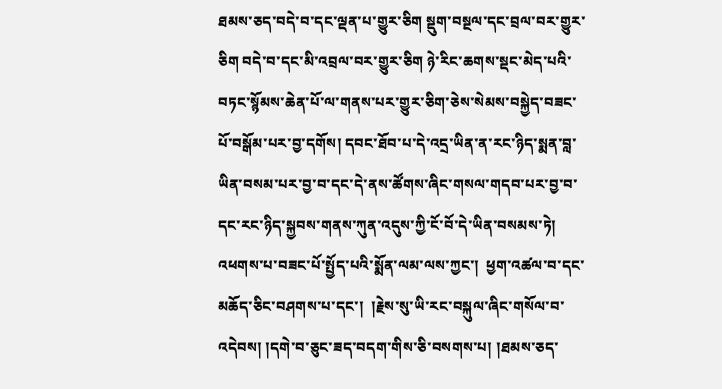ཐམས་ཅད་བདེ་བ་དང་ལྡན་པ་གྱུར་ཅིག སྡུག་བསྔལ་དང་བྲལ་བར་གྱུར་ཅིག བདེ་བ་དང་མི་འབྲལ་བར་གྱུར་ཅིག ཉེ་རིང་ཆགས་སྡང་མེད་པའི་བཏང་སྙོམས་ཆེན་པོ་ལ་གནས་པར་གྱུར་ཅིག་ཅེས་སེམས་བསྐྱེད་བཟང་པོ་བསྒོམ་པར་བྱ་དགོས། དབང་ཐོབ་པ་དེ་འདྲ་ཡིན་ན་རང་ཉིད་སྨན་བླ་ཡིན་བསམ་པར་བྱ་བ་དང་དེ་ནས་ཚོགས་ཞིང་གསལ་གདབ་པར་བྱ་བ་དང་རང་ཉིད་སྐྱབས་གནས་ཀུན་འདུས་ཀྱི་ངོ་བོ་དེ་ཡིན་བསམས་ཏེ། འཕགས་པ་བཟང་པོ་སྤྱོད་པའི་སྨོན་ལམ་ལས་ཀྱང་།  ཕྱག་འཚལ་བ་དང་མཆོད་ཅིང་བཤགས་པ་དང་།  །རྗེས་སུ་ཡི་རང་བསྐུལ་ཞིང་གསོལ་བ་འདེབས། །དགེ་བ་ཅུང་ཟད་བདག་གིས་ཅི་བསགས་པ། །ཐམས་ཅད་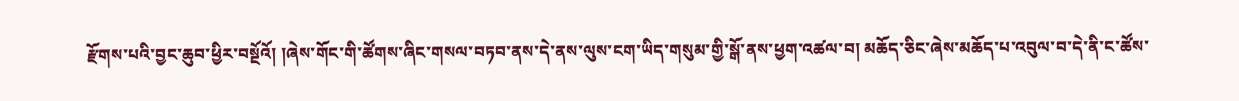རྫོགས་པའི་བྱང་ཆུབ་ཕྱིར་བསྔོའོ། །ཞེས་གོང་གི་ཚོགས་ཞིང་གསལ་བཏབ་ནས་དེ་ནས་ལུས་ངག་ཡིད་གསུམ་གྱི་སྒོ་ནས་ཕྱག་འཚལ་བ། མཆོད་ཅིང་ཞེས་མཆོད་པ་འབུལ་བ་དེ་ནི་ང་ཚོས་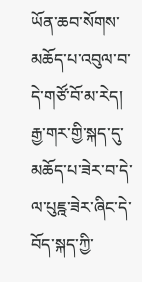ཡོན་ཆབ་སོགས་མཆོད་པ་འབུལ་བ་དེ་གཙོ་བོ་མ་རེད། རྒྱ་གར་གྱི་སྐད་དུ་མཆོད་པ་ཟེར་བ་དེ་ལ་པུཇྰ་ཟེར་ཞིང་དེ་བོད་སྐད་ཀྱི་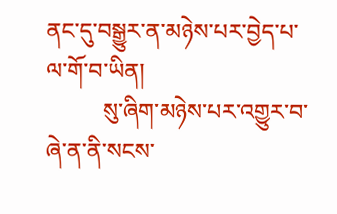ནང་དུ་བསྒྱུར་ན་མཉེས་པར་བྱེད་པ་ལ་གོ་བ་ཡིན།
          སུ་ཞིག་མཉེས་པར་འགྱུར་བ་ཞེ་ན་ནི་སངས་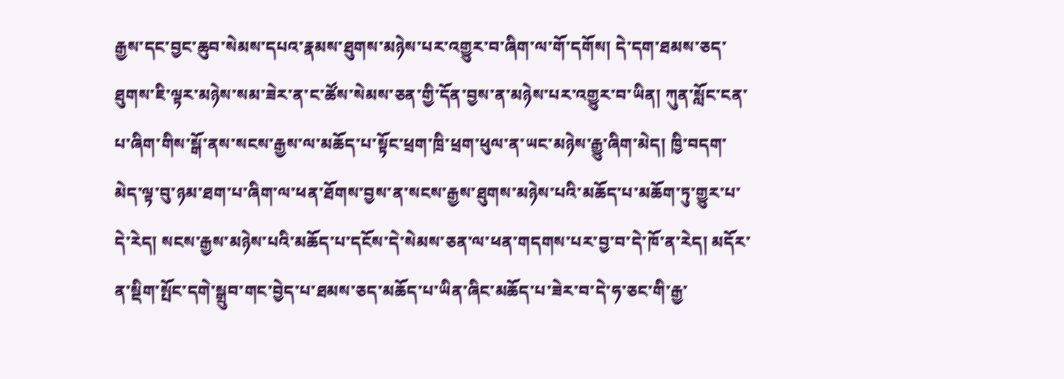རྒྱས་དང་བྱང་ཆུབ་སེམས་དཔའ་རྣམས་ཐུགས་མཉེས་པར་འགྱུར་བ་ཞིག་ལ་གོ་དགོས། དེ་དག་ཐམས་ཅད་ཐུགས་ཇི་ལྟར་མཉེས་སམ་ཟེར་ན་ང་ཚོས་སེམས་ཅན་གྱི་དོན་བྱས་ན་མཉེས་པར་འགྱུར་བ་ཡིན། ཀུན་སློང་ངན་པ་ཞིག་གིས་སྒོ་ནས་སངས་རྒྱས་ལ་མཆོད་པ་སྟོང་ཕྲག་ཁྲི་ཕྲག་ཕུལ་ན་ཡང་མཉེས་རྒྱུ་ཞིག་མེད། ཁྱི་བདག་མེད་ལྟ་བུ་ཉམ་ཐག་པ་ཞིག་ལ་ཕན་ཐོགས་བྱས་ན་སངས་རྒྱས་ཐུགས་མཉེས་པའི་མཆོད་པ་མཆོག་ཏུ་གྱུར་པ་དེ་རེད། སངས་རྒྱས་མཉེས་པའི་མཆོད་པ་དངོས་དེ་སེམས་ཅན་ལ་ཕན་གདགས་པར་བྱ་བ་དེ་ཁོ་ན་རེད། མདོར་ན་སྡིག་སྤོང་དགེ་སྒྲུབ་གང་བྱེད་པ་ཐམས་ཅད་མཆོད་པ་ཡིན་ཞིང་མཆོད་པ་ཟེར་བ་དེ་ཧ་ཅང་གི་རྒྱ་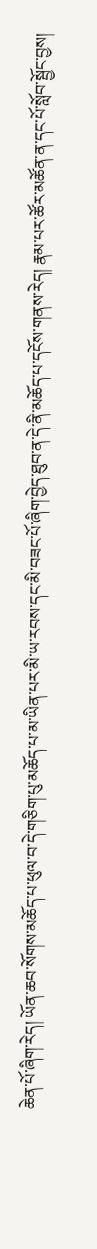ཆེན་པོ་ཞིག་རེད། ཡོན་ཆབ་སོགས་མཆོད་པ་ཕུལ་བ་དེ་གཅིག་པུ་མཆོད་པ་མ་ཡིན་པར་མི་ཡ་རབས་དང་མི་བཟང་པོ་ཞིག་བྱེད་ཐུབ་ན་དེ་ནི་མཆོད་པ་དངོས་གནས་རེད། རྣམ་པར་ཚོར་མཚོན་ན་དང་པོ་སློབ་སྦྱོང་བྱས།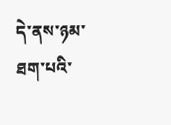དེ་ནས་ཉམ་ཐག་པའི་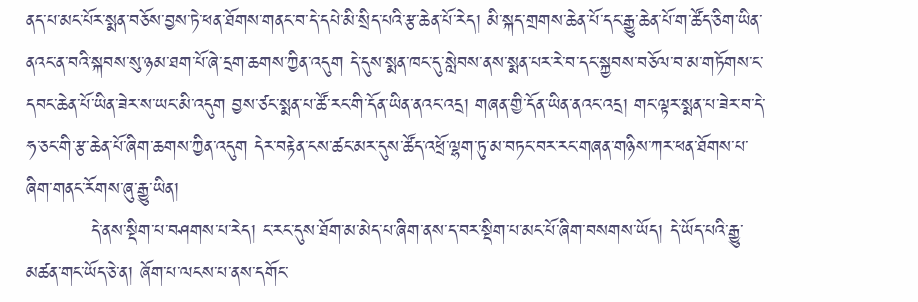ནད་པ་མང་པོར་སྨན་བཅོས་བྱས་ཏེ་ཕན་ཐོགས་གནང་བ་དེ་དཔེ་མི་སྲིད་པའི་རྩ་ཆེན་པོ་རེད། མི་སྐད་གྲགས་ཆེན་པོ་དང་རྒྱུ་ཆེན་པོ་ག་ཚོད་ཅིག་ཡིན་ནའང་ན་བའི་སྐབས་སུ་ཉམ་ཐག་པོ་ཞེ་དྲག་ཆགས་ཀྱིན་འདུག དེ་དུས་སྨན་ཁང་དུ་སླེབས་ནས་སྨན་པར་རེ་བ་དང་སྐྱབས་བཅོལ་བ་མ་གཏོགས་ང་དབང་ཆེན་པོ་ཡིན་ཟེར་ས་ཡང་མི་འདུག བྱས་ཙང་སྨན་པ་ཚོ་རང་གི་དོན་ཡིན་ནའང་འདྲ། གཞན་གྱི་དོན་ཡིན་ནའང་འདྲ། གང་ལྟར་སྨན་པ་ཟེར་བ་དེ་ཧ་ཅང་གི་རྩ་ཆེན་པོ་ཞིག་ཆགས་ཀྱིན་འདུག དེར་བརྟེན་ངས་ཚང་མར་དུས་ཚོད་འཕྲོ་ལྷག་ཏུ་མ་བཏང་བར་རང་གཞན་གཉིས་ཀར་ཕན་ཐོགས་པ་ཞིག་གནང་རོགས་ཞུ་རྒྱུ་ཡིན།
          དེ་ནས་སྡིག་པ་བཤགས་པ་རེད། ང་རང་དུས་ཐོག་མ་མེད་པ་ཞིག་ནས་ད་བར་སྡིག་པ་མང་པོ་ཞིག་བསགས་ཡོད། དེ་ཡོད་པའི་རྒྱུ་མཚན་གང་ཡོད་ཅེ་ན། ཞོག་པ་ལངས་པ་ནས་དགོང་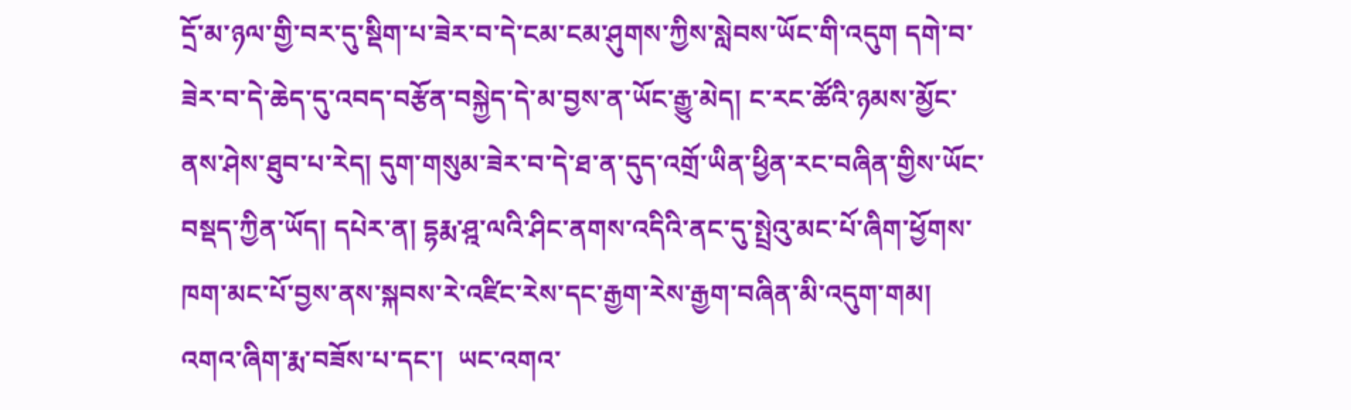དྲོ་མ་ཉལ་གྱི་བར་དུ་སྡིག་པ་ཟེར་བ་དེ་ངམ་ངམ་ཤུགས་ཀྱིས་སླེབས་ཡོང་གི་འདུག དགེ་བ་ཟེར་བ་དེ་ཆེད་དུ་འབད་བརྩོན་བསྐྱེད་དེ་མ་བྱས་ན་ཡོང་རྒྱུ་མེད། ང་རང་ཚོའི་ཉམས་མྱོང་ནས་ཤེས་ཐུབ་པ་རེད། དུག་གསུམ་ཟེར་བ་དེ་ཐ་ན་དུད་འགྲོ་ཡིན་ཕྱིན་རང་བཞིན་གྱིས་ཡོང་བསྡད་ཀྱིན་ཡོད། དཔེར་ན། དྷརྨ་ཤྰ་ལའི་ཤིང་ནགས་འདིའི་ནང་དུ་སྤྲེའུ་མང་པོ་ཞིག་ཕྱོགས་ཁག་མང་པོ་བྱས་ནས་སྐབས་རེ་འཛིང་རེས་དང་རྒྱག་རེས་རྒྱག་བཞིན་མི་འདུག་གམ། འགའ་ཞིག་རྨ་བཟོས་པ་དང་།  ཡང་འགའ་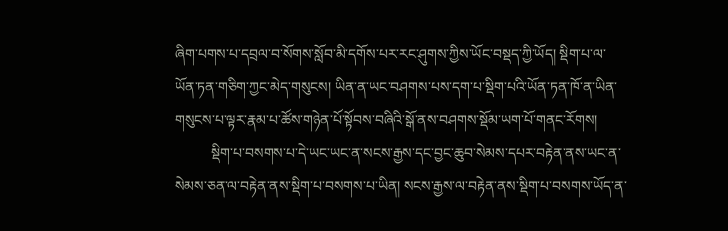ཞིག་པགས་པ་དབྲལ་བ་སོགས་སློབ་མི་དགོས་པར་རང་ཤུགས་ཀྱིས་ཡོང་བསྡད་ཀྱི་ཡོད། སྡིག་པ་ལ་ཡོན་ཏན་གཅིག་ཀྱང་མེད་གསུངས། ཡིན་ན་ཡང་བཤགས་པས་དག་པ་སྡིག་པའི་ཡོན་ཏན་ཁོ་ན་ཡིན་གསུངས་པ་ལྟར་རྣམ་པ་ཚོས་གཉེན་པོ་སྟོབས་བཞིའི་སྒོ་ནས་བཤགས་སྡོམ་ཡག་པོ་གནང་རོགས།
          སྡིག་པ་བསགས་པ་དེ་ཡང་ཡང་ན་སངས་རྒྱས་དང་བྱང་ཆུབ་སེམས་དཔར་བརྟེན་ནས་ཡང་ན་སེམས་ཅན་ལ་བརྟེན་ནས་སྡིག་པ་བསགས་པ་ཡིན། སངས་རྒྱས་ལ་བརྟེན་ནས་སྡིག་པ་བསགས་ཡོད་ན་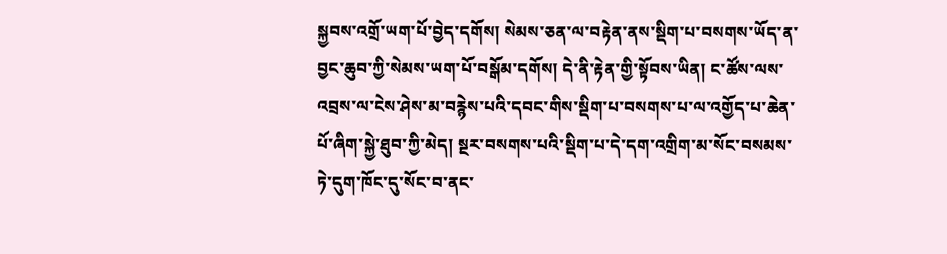སྐྱབས་འགྲོ་ཡག་པོ་བྱེད་དགོས། སེམས་ཅན་ལ་བརྟེན་ནས་སྡིག་པ་བསགས་ཡོད་ན་བྱང་ཆུབ་ཀྱི་སེམས་ཡག་པོ་བསྒོམ་དགོས། དེ་ནི་རྟེན་གྱི་སྟོབས་ཡིན། ང་ཚོས་ལས་འབྲས་ལ་ངེས་ཤེས་མ་བརྙེས་པའི་དབང་གིས་སྡིག་པ་བསགས་པ་ལ་འགྱོད་པ་ཆེན་པོ་ཞིག་སྐྱེ་ཐུབ་ཀྱི་མེད། སྔར་བསགས་པའི་སྡིག་པ་དེ་དག་འགྲིག་མ་སོང་བསམས་ཏེ་དུག་ཁོང་དུ་སོང་བ་ནང་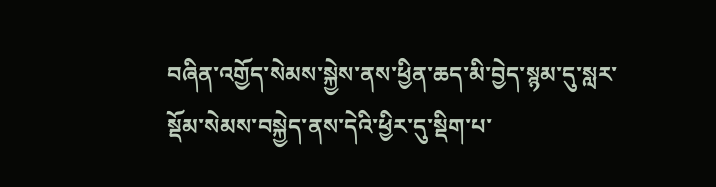བཞིན་འགྱོད་སེམས་སྐྱེས་ནས་ཕྱིན་ཆད་མི་བྱེད་སྙམ་དུ་སླར་སྡོམ་སེམས་བསྐྱེད་ནས་དེའི་ཕྱིར་དུ་སྡིག་པ་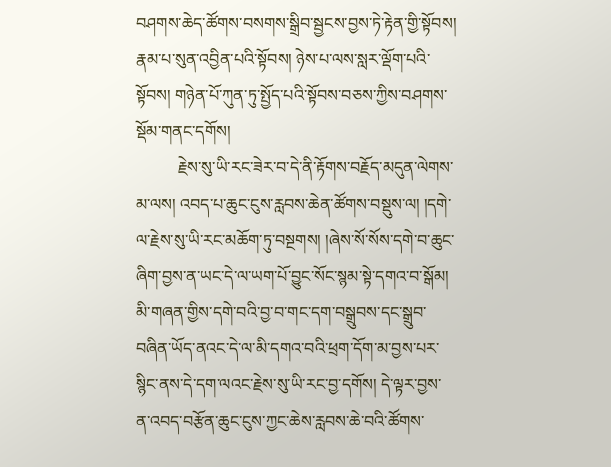བཤགས་ཆེད་ཚོགས་བསགས་སྒྲིབ་སྦྱངས་བྱས་ཏེ་རྟེན་གྱི་སྟོབས། རྣམ་པ་སུན་འབྱིན་པའི་སྟོབས། ཉེས་པ་ལས་སླར་ལྡོག་པའི་སྟོབས། གཉེན་པོ་ཀུན་ཏུ་སྤྱོད་པའི་སྟོབས་བཅས་ཀྱིས་བཤགས་སྡོམ་གནང་དགོས།
          རྗེས་སུ་ཡི་རང་ཟེར་བ་དེ་ནི་རྟོགས་བརྗོད་མདུན་ལེགས་མ་ལས། འབད་པ་ཆུང་ངུས་རླབས་ཆེན་ཚོགས་བསྡུས་ལ། །དགེ་ལ་རྗེས་སུ་ཡི་རང་མཆོག་ཏུ་བསྔགས། །ཞེས་སོ་སོས་དགེ་བ་ཆུང་ཞིག་བྱས་ན་ཡང་དེ་ལ་ཡག་པོ་བྱུང་སོང་སྙམ་སྟེ་དགའ་བ་སྒོམ། མི་གཞན་གྱིས་དགེ་བའི་བྱ་བ་གང་དག་བསྒྲུབས་དང་སྒྲུབ་བཞིན་ཡོད་ནའང་དེ་ལ་མི་དགའ་བའི་ཕྲག་དོག་མ་བྱས་པར་སྙིང་ནས་དེ་དག་ལའང་རྗེས་སུ་ཡི་རང་བྱ་དགོས། དེ་ལྟར་བྱས་ན་འབད་བརྩོན་ཆུང་ངུས་ཀྱང་ཆེས་རླབས་ཆེ་བའི་ཚོགས་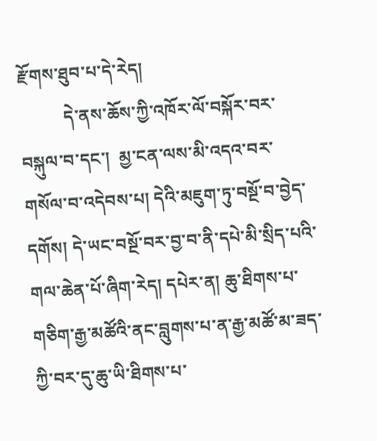རྫོགས་ཐུབ་པ་དེ་རེད།
          དེ་ནས་ཆོས་ཀྱི་འཁོར་ལོ་བསྐོར་བར་བསྐུལ་བ་དང་།  མྱ་ངན་ལས་མི་འདའ་བར་གསོལ་བ་འདེབས་པ། དེའི་མཇུག་ཏུ་བསྔོ་བ་བྱེད་དགོས། དེ་ཡང་བསྔོ་བར་བྱ་བ་ནི་དཔེ་མི་སྲིད་པའི་གལ་ཆེན་པོ་ཞིག་རེད། དཔེར་ན། ཆུ་ཐིགས་པ་གཅིག་རྒྱ་མཚོའི་ནང་བླུགས་པ་ན་རྒྱ་མཚོ་མ་ཟད་ཀྱི་བར་དུ་ཆུ་ཡི་ཐིགས་པ་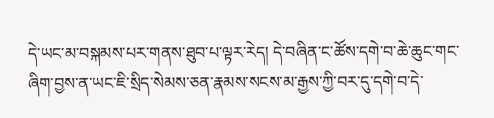དེ་ཡང་མ་བསྐམས་པར་གནས་ཐུབ་པ་ལྟར་རེད། དེ་བཞིན་ང་ཚོས་དགེ་བ་ཆེ་ཆུང་གང་ཞིག་བྱས་ན་ཡང་ཇི་སྲིད་སེམས་ཅན་རྣམས་སངས་མ་རྒྱས་ཀྱི་བར་དུ་དགེ་བ་དེ་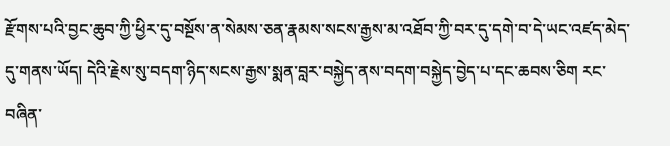རྫོགས་པའི་བྱང་ཆུབ་ཀྱི་ཕྱིར་དུ་བསྔོས་ན་སེམས་ཅན་རྣམས་སངས་རྒྱས་མ་འཐོབ་ཀྱི་བར་དུ་དགེ་བ་དེ་ཡང་འཛད་མེད་དུ་གནས་ཡོད། དེའི་རྗེས་སུ་བདག་ཉིད་སངས་རྒྱས་སྨན་བླར་བསྐྱེད་ནས་བདག་བསྐྱེད་བྱེད་པ་དང་ཆབས་ཅིག རང་བཞིན་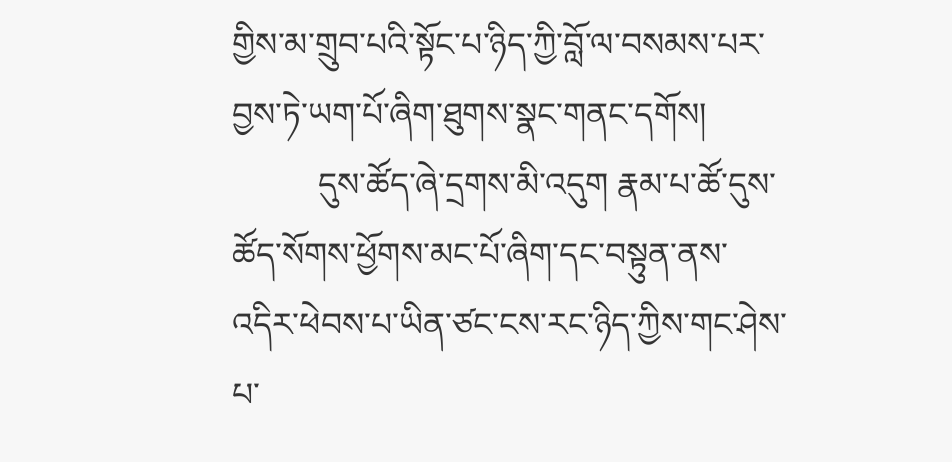གྱིས་མ་གྲུབ་པའི་སྟོང་པ་ཉིད་ཀྱི་བློ་ལ་བསམས་པར་བྱས་ཏེ་ཡག་པོ་ཞིག་ཐུགས་སྣང་གནང་དགོས།
          དུས་ཚོད་ཞེ་དྲགས་མི་འདུག རྣམ་པ་ཚོ་དུས་ཚོད་སོགས་ཕྱོགས་མང་པོ་ཞིག་དང་བསྟུན་ནས་འདིར་ཕེབས་པ་ཡིན་ཙང་ངས་རང་ཉིད་ཀྱིས་གང་ཤེས་པ་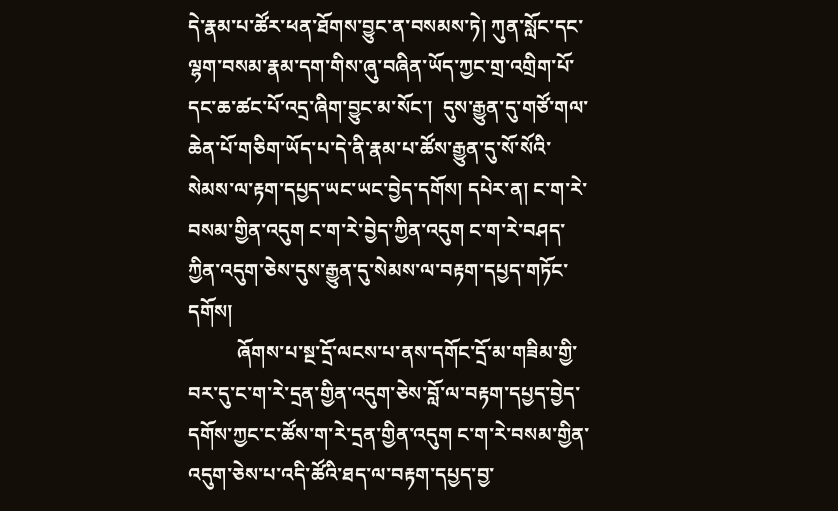དེ་རྣམ་པ་ཚོར་ཕན་ཐོགས་བྱུང་ན་བསམས་ཏེ། ཀུན་སློང་དང་ལྷག་བསམ་རྣམ་དག་གིས་ཞུ་བཞིན་ཡོད་ཀྱང་གྲ་འགྲིག་པོ་དང་ཆ་ཚང་པོ་འདྲ་ཞིག་བྱུང་མ་སོང་།  དུས་རྒྱུན་དུ་གཙོ་གལ་ཆེན་པོ་གཅིག་ཡོད་པ་དེ་ནི་རྣམ་པ་ཚོས་རྒྱུན་དུ་སོ་སོའི་སེམས་ལ་རྟག་དཔྱད་ཡང་ཡང་བྱེད་དགོས། དཔེར་ན། ང་ག་རེ་བསམ་གྱིན་འདུག ང་ག་རེ་བྱེད་ཀྱིན་འདུག ང་ག་རེ་བཤད་ཀྱིན་འདུག་ཅེས་དུས་རྒྱུན་དུ་སེམས་ལ་བརྟག་དཔྱད་གཏོང་དགོས།
          ཞོགས་པ་སྔ་དྲོ་ལངས་པ་ནས་དགོང་དྲོ་མ་གཟིམ་གྱི་བར་དུ་ང་ག་རེ་དྲན་གྱིན་འདུག་ཅེས་བློ་ལ་བརྟག་དཔྱད་བྱེད་དགོས་ཀྱང་ང་ཚོས་ག་རེ་དྲན་གྱིན་འདུག ང་ག་རེ་བསམ་གྱིན་འདུག་ཅེས་པ་འདི་ཚོའི་ཐད་ལ་བརྟག་དཔྱད་བྱ་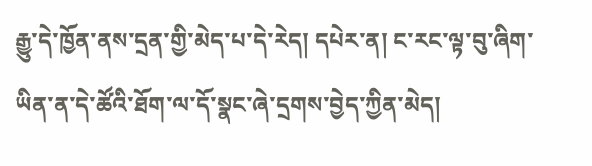རྒྱུ་དེ་ཁྱོན་ནས་དྲན་གྱི་མེད་པ་དེ་རེད། དཔེར་ན། ང་རང་ལྟ་བུ་ཞིག་ཡིན་ན་དེ་ཚོའི་ཐོག་ལ་དོ་སྣང་ཞེ་དྲགས་བྱེད་ཀྱིན་མེད།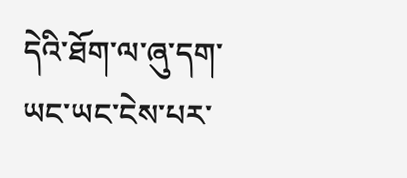དེའི་ཐོག་ལ་ཞུ་དག་ཡང་ཡང་ངེས་པར་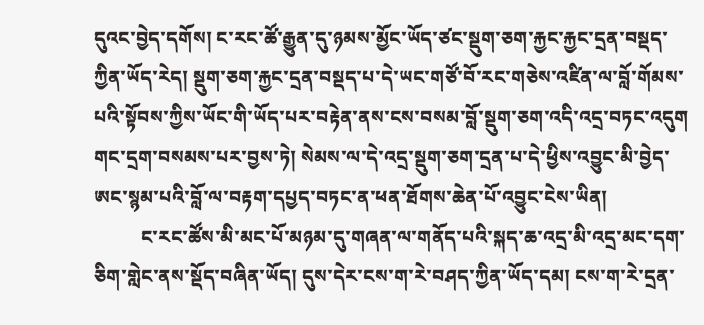དུའང་བྱེད་དགོས། ང་རང་ཚོ་རྒྱུན་དུ་ཉམས་མྱོང་ཡོད་ཙང་སྡུག་ཅག་རྐྱང་རྐྱང་དྲན་བསྡད་ཀྱིན་ཡོད་རེད། སྡུག་ཅག་རྐྱང་དྲན་བསྡད་པ་དེ་ཡང་གཙོ་བོ་རང་གཅེས་འཛིན་ལ་བློ་གོམས་པའི་སྟོབས་ཀྱིས་ཡོང་གི་ཡོད་པར་བརྟེན་ནས་ངས་བསམ་བློ་སྡུག་ཅག་འདི་འདྲ་བཏང་འདུག  གང་དྲག་བསམས་པར་བྱས་ཏེ། སེམས་ལ་དེ་འདྲ་སྡུག་ཅག་དྲན་པ་དེ་ཕྱིས་འབྱུང་མི་བྱེད་ཨང་སྙམ་པའི་བློ་ལ་བརྟག་དཔྱད་བཏང་ན་ཕན་ཐོགས་ཆེན་པོ་འབྱུང་ངེས་ཡིན།
          ང་རང་ཚོས་མི་མང་པོ་མཉམ་དུ་གཞན་ལ་གནོད་པའི་སྐད་ཆ་འདྲ་མི་འདྲ་མང་དག་ཅིག་གླེང་ནས་སྡོད་བཞིན་ཡོད། དུས་དེར་ངས་ག་རེ་བཤད་ཀྱིན་ཡོད་དམ། ངས་ག་རེ་དྲན་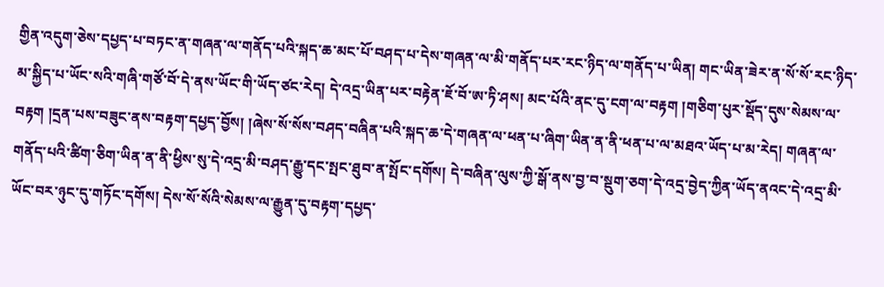གྱིན་འདུག་ཅེས་དཔྱད་པ་བཏང་ན་གཞན་ལ་གནོད་པའི་སྐད་ཆ་མང་པོ་བཤད་པ་དེས་གཞན་ལ་མི་གནོད་པར་རང་ཉིད་ལ་གནོད་པ་ཡིན། གང་ཡིན་ཟེར་ན་སོ་སོ་རང་ཉིད་མ་སྐྱིད་པ་ཡོང་སའི་གཞི་གཙོ་བོ་དེ་ནས་ཡོང་གི་ཡོད་ཙང་རེད། དེ་འདྲ་ཡིན་པར་བརྟེན་ཇོ་བོ་ཨ་ཏི་ཤས། མང་པོའི་ནང་དུ་ངག་ལ་བརྟག །གཅིག་པུར་སྡོད་དུས་སེམས་ལ་བརྟག །དྲན་པས་བཟུང་ནས་བརྟག་དཔྱད་བྱོས། །ཞེས་སོ་སོས་བཤད་བཞིན་པའི་སྐད་ཆ་དེ་གཞན་ལ་ཕན་པ་ཞིག་ཡིན་ན་ནི་ཕན་པ་ལ་མཐའ་ཡོད་པ་མ་རེད། གཞན་ལ་གནོད་པའི་ཚིག་ཅིག་ཡིན་ན་ནི་ཕྱིས་སུ་དེ་འདྲ་མི་བཤད་རྒྱུ་དང་སྤང་ཐུབ་ན་སྤོང་དགོས། དེ་བཞིན་ལུས་ཀྱི་སྒོ་ནས་བྱ་བ་སྡུག་ཅག་དེ་འདྲ་བྱེད་ཀྱིན་ཡོད་ནའང་དེ་འདྲ་མི་ཡོང་བར་ཉུང་དུ་གཏོང་དགོས། དེས་སོ་སོའི་སེམས་ལ་རྒྱུན་དུ་བརྟག་དཔྱད་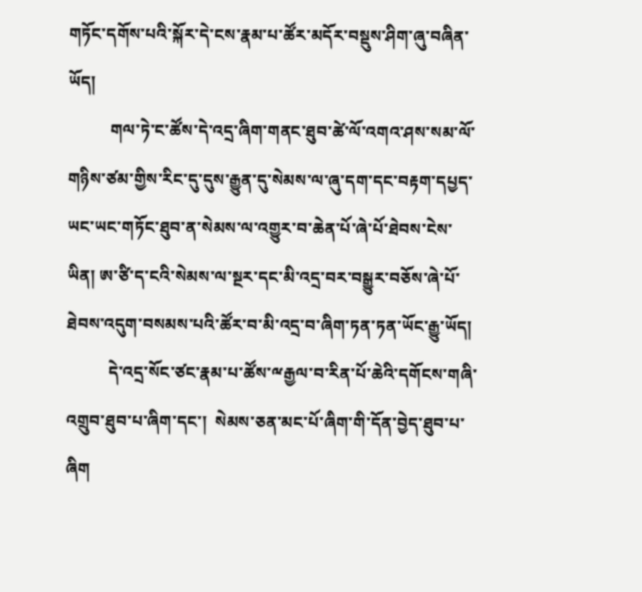གཏོང་དགོས་པའི་སྐོར་དེ་ངས་རྣམ་པ་ཚོར་མདོར་བསྡུས་ཤིག་ཞུ་བཞིན་ཡོད།
          གལ་ཏེ་ང་ཚོས་དེ་འདྲ་ཞིག་གནང་ཐུབ་ཚེ་ལོ་འགའ་ཤས་སམ་ལོ་གཉིས་ཙམ་གྱིས་རིང་དུ་དུས་རྒྱུན་དུ་སེམས་ལ་ཞུ་དག་དང་བརྟག་དཔྱད་ཡང་ཡང་གཏོང་ཐུབ་ན་སེམས་ལ་འགྱུར་བ་ཆེན་པོ་ཞེ་པོ་ཐེབས་ངེས་ཡིན། ཨ་ཙི་ད་ངའི་སེམས་ལ་སྔར་དང་མི་འདྲ་བར་བསྒྱུར་བཅོས་ཞེ་པོ་ཐེབས་འདུག་བསམས་པའི་ཚོར་བ་མི་འདྲ་བ་ཞིག་ཏན་ཏན་ཡོང་རྒྱུ་ཡོད།
          དེ་འདྲ་སོང་ཙང་རྣམ་པ་ཚོས་ྋརྒྱལ་བ་རིན་པོ་ཆེའི་དགོངས་གཞི་འགྲུབ་ཐུབ་པ་ཞིག་དང་།  སེམས་ཅན་མང་པོ་ཞིག་གི་དོན་བྱེད་ཐུབ་པ་ཞིག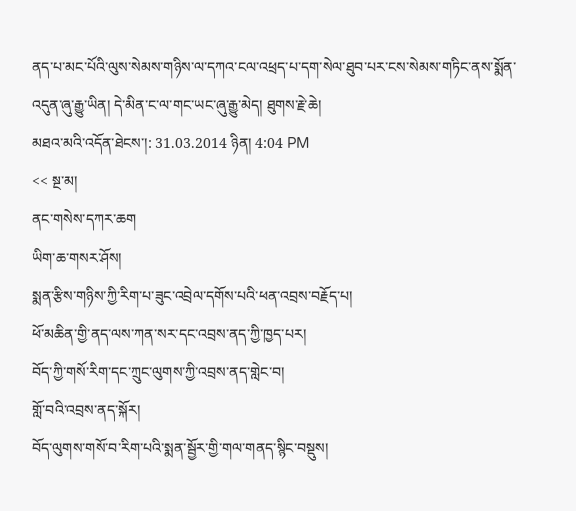ནད་པ་མང་པོའི་ལུས་སེམས་གཉིས་ལ་དཀའ་ངལ་འཕྲད་པ་དག་སེལ་ཐུབ་པར་ངས་སེམས་གཏིང་ནས་སྨོན་འདུན་ཞུ་རྒྱུ་ཡིན། དེ་མིན་ང་ལ་གང་ཡང་ཞུ་རྒྱུ་མེད། ཐུགས་རྗེ་ཆེ།
མཐའ་མའི་འདོན་ཐེངས་།: 31.03.2014 ཉིན། 4:04 PM
<< སྔ་མ།
ནང་གསེས་དཀར་ཆག
ཡིག་ཆ་གསར་ཤོས།
སྨན་རྩིས་གཉིས་ཀྱི་རིག་པ་ཟུང་འབྲེལ་དགོས་པའི་ཕན་འབྲས་བརྗོད་པ།
ཕོ་མཆིན་གྱི་ནད་ལས་ཀན་སར་དང་འབྲས་ནད་ཀྱི་ཁྱད་པར།
བོད་ཀྱི་གསོ་རིག་དང་ཀྲུང་ལུགས་ཀྱི་འབྲས་ནད་གླེང་བ།
གློ་བའི་འབྲས་ནད་སྐོར།
བོད་ལུགས་གསོ་བ་རིག་པའི་སྨན་སྦྱོར་གྱི་གལ་གནད་སྙིང་བསྡུས།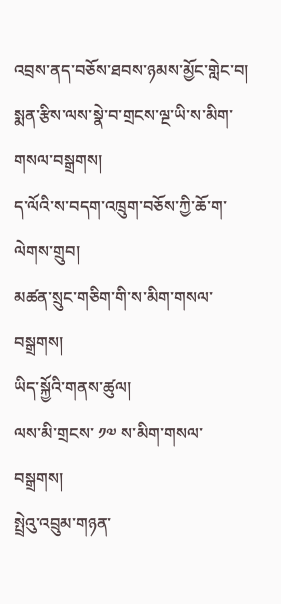འབྲས་ནད་བཅོས་ཐབས་ཉམས་མྱོང་གླེང་བ།
སྨན་རྩིས་ལས་སྣེ་བ་གྲངས་ལྔ་ཡི་ས་མིག་གསལ་བསྒྲགས།
ད་ལོའི་ས་བདག་འཁྲུག་བཅོས་ཀྱི་ཆོ་ག་ལེགས་གྲུབ།
མཚན་སྲུང་གཅིག་གི་ས་མིག་གསལ་བསྒྲགས།
ཡིད་སྐྱོའི་གནས་ཚུལ།
ལས་མི་གྲངས་ ༡༧ ས་མིག་གསལ་བསྒྲགས།
སྤྲེའུ་འབྲུམ་གཉན་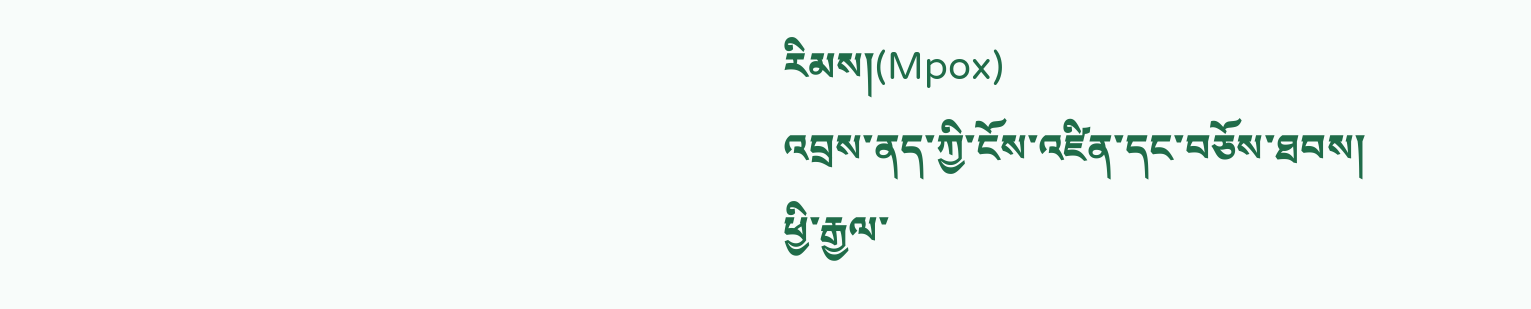རིམས།(Mpox)
འབྲས་ནད་ཀྱི་ངོས་འཛིན་དང་བཅོས་ཐབས།
ཕྱི་རྒྱལ་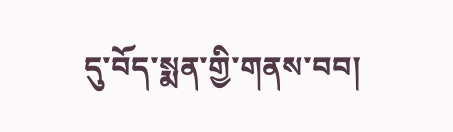དུ་བོད་སྨན་གྱི་གནས་བབ།